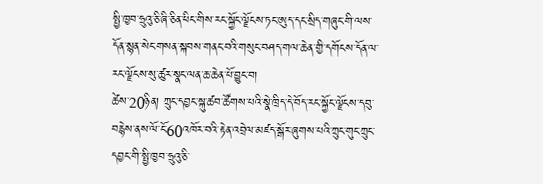སྤྱི་ཁྱབ་ཧྲུའུ་ཅི་ཞི་ཅིན་ཕིང་གིས་རང་སྐྱོང་ལྗོངས་ཏང་ཨུད་དང་སྲིད་གཞུང་གི་ལས་དོན་སྙན་སེང་གསན་སྐབས་གནང་བའི་གསུང་བཤད་གལ་ཆེན་གྱི་དགོངས་དོན་ལ་རང་ལྗོངས་སུ་ཚུར་སྣང་ལན་ཆ་ཆེན་པོ་བྱུང་བ།
ཚེས་20ཉིན། ཀྲུང་དབྱང་སྐུ་ཚབ་ཚོགས་པའི་སྣེ་ཁྲིད་དེ་བོད་རང་སྐྱོང་ལྗོངས་དབུ་བརྙེས་ནས་ལོ་ངོ་60འཁོར་བའི་རྟེན་འབྲེལ་མཛད་སྒོར་ཞུགས་པའི་ཀྲུང་གུང་ཀྲུང་དབྱང་གི་སྤྱི་ཁྱབ་ཧྲུའུ་ཅི་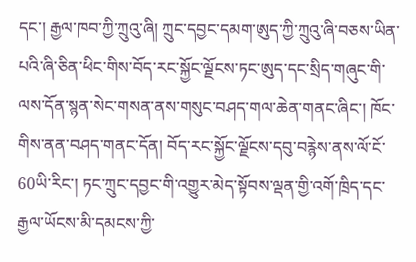དང་། རྒྱལ་ཁབ་ཀྱི་ཀྲུའུ་ཞི། ཀྲུང་དབྱང་དམག་ཨུད་ཀྱི་ཀྲུའུ་ཞི་བཅས་ཡིན་པའི་ཞི་ཅིན་ཕིང་གིས་བོད་རང་སྐྱོང་ལྗོངས་ཏང་ཨུད་དང་སྲིད་གཞུང་གི་ལས་དོན་སྙན་སེང་གསན་ནས་གསུང་བཤད་གལ་ཆེན་གནང་ཞིང་། ཁོང་གིས་ནན་བཤད་གནང་དོན། བོད་རང་སྐྱོང་ལྗོངས་དབུ་བརྙེས་ནས་ལོ་ངོ་60ཡི་རིང་། ཏང་ཀྲུང་དབྱང་གི་འགྱུར་མེད་སྟོབས་ལྡན་གྱི་འགོ་ཁྲིད་དང་རྒྱལ་ཡོངས་མི་དམངས་ཀྱི་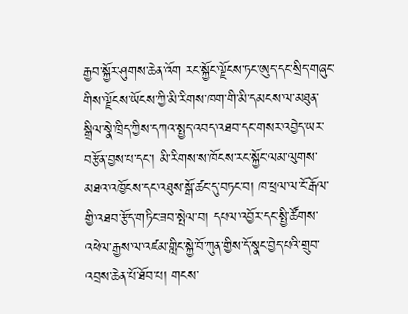རྒྱབ་སྐྱོར་ཤུགས་ཆེན་འོག རང་སྐྱོང་ལྗོངས་ཏང་ཨུད་དང་སྲིད་གཞུང་གིས་ལྗོངས་ཡོངས་ཀྱི་མི་རིགས་ཁག་གི་མི་དམངས་ལ་མཐུན་སྒྲིལ་སྣེ་ཁྲིད་ཀྱིས་དཀའ་སྤྱད་འབད་འཐབ་དང་གསར་འབྱེད་ཡར་བརྩོན་བྱས་པ་དང་། མི་རིགས་ས་ཁོངས་རང་སྐྱོང་ལམ་ལུགས་མཐའ་འཁྱོངས་དང་འཐུས་སྒོ་ཚང་དུ་བཏང་བ། ཁ་ཕྲལ་ལ་ངོ་རྒོལ་གྱི་འཐབ་རྩོད་གཏིང་ཟབ་སྤེལ་བ། དཔལ་འབྱོར་དང་སྤྱི་ཚོགས་འཕེལ་རྒྱས་ལ་འཛམ་གླིང་སྐྱེ་བོ་ཀུན་གྱིས་དོ་སྣང་བྱེད་པའི་གྲུབ་འབྲས་ཆེན་པོ་ཐོབ་པ། གངས་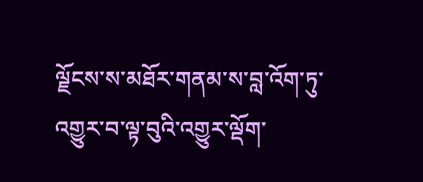ལྗོངས་ས་མཐོར་གནམ་ས་བླ་འོག་ཏུ་འགྱུར་བ་ལྟ་བུའི་འགྱུར་ལྡོག་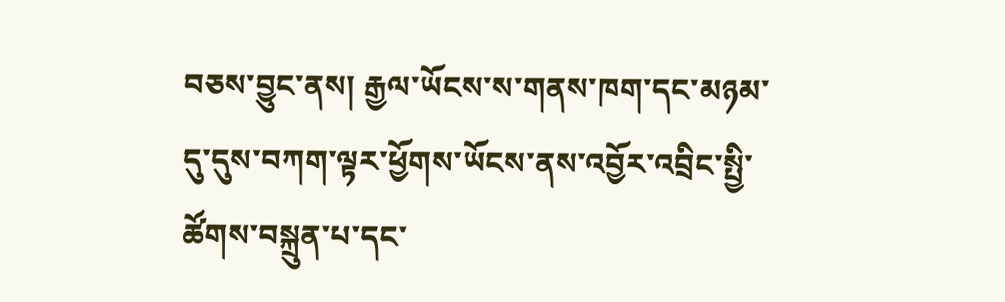བཅས་བྱུང་ནས། རྒྱལ་ཡོངས་ས་གནས་ཁག་དང་མཉམ་དུ་དུས་བཀག་ལྟར་ཕྱོགས་ཡོངས་ནས་འབྱོར་འབྲིང་སྤྱི་ཚོགས་བསྐྲུན་པ་དང་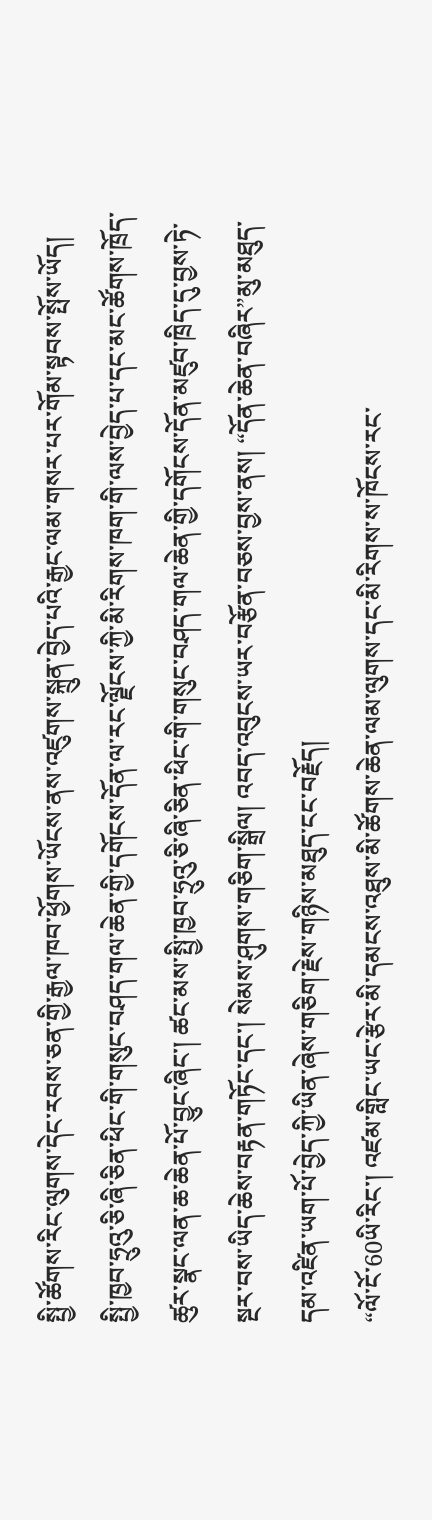སྤྱི་ཚོགས་རིང་ལུགས་དེང་རབས་ཅན་གྱི་རྒྱལ་ཁབ་ཕྱོགས་ཡོངས་ནས་འཛུགས་སྐྲུན་བྱེད་པའི་རྒྱང་ལམ་གསར་པར་གོམ་སྟབས་སྤོས་ཡོད། སྤྱི་ཁྱབ་ཧྲུའུ་ཅི་ཞི་ཅིན་ཕིང་གི་གསུང་བཤད་གལ་ཆེན་གྱི་དགོངས་དོན་ལ་རང་ལྗོངས་ཀྱི་མི་རིགས་ཁག་གི་ལས་བྱེད་པ་དང་མང་ཚོགས་ཁྲོད་ཚུར་སྣང་ལན་ཆ་ཆེན་པོ་བྱུང་ཞིང་། ཚང་མས་སྤྱི་ཁྱབ་ཧྲུའུ་ཅི་ཞི་ཅིན་ཕིང་གི་གསུང་བཤད་གལ་ཆེན་གྱི་དགོངས་དོན་མཛུབ་ཁྲིད་དུ་བྱས་ཏེ་སྔར་བས་ཡིད་ཆེས་བརྟན་གཏོང་དང་། སེམས་ཤུགས་གཅིག་སྒྲིལ། འབད་འབུངས་ཡར་བརྩོན་བཅས་བྱས་ནས། “དོན་ཆེན་བཞིར”མུ་མཐུད་དམ་འཛིན་ཡག་པོ་བྱེད་ཀྱི་ཡིན་ཞེས་གཅིག་རྗེས་གཉིས་མཐུད་ངང་བརྗོད།
“ལོ་ངོ་60ཡི་རིང་། འཛམ་གླིང་ཡང་རྩེར་མི་དམངས་འཐུས་མི་ཚོགས་ཆེན་ལམ་ལུགས་དང་མི་རིགས་ས་ཁོངས་རང་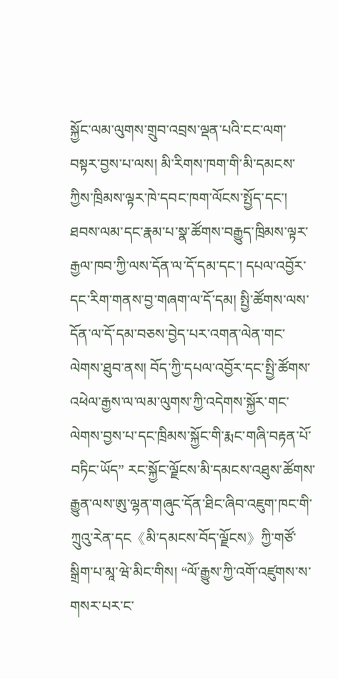སྐྱོང་ལམ་ལུགས་གྲུབ་འབྲས་ལྡན་པའི་ངང་ལག་བསྟར་བྱས་པ་ལས། མི་རིགས་ཁག་གི་མི་དམངས་ཀྱིས་ཁྲིམས་ལྟར་ཁེ་དབང་ཁག་ལོངས་སྤྱོད་དང་། ཐབས་ལམ་དང་རྣམ་པ་སྣ་ཚོགས་བརྒྱུད་ཁྲིམས་ལྟར་རྒྱལ་ཁབ་ཀྱི་ལས་དོན་ལ་དོ་དམ་དང་། དཔལ་འབྱོར་དང་རིག་གནས་བྱ་གཞག་ལ་དོ་དམ། སྤྱི་ཚོགས་ལས་དོན་ལ་དོ་དམ་བཅས་བྱེད་པར་འགན་ལེན་གང་ལེགས་ཐུབ་ནས། བོད་ཀྱི་དཔལ་འབྱོར་དང་སྤྱི་ཚོགས་འཕེལ་རྒྱས་ལ་ལམ་ལུགས་ཀྱི་འདེགས་སྐྱོར་གང་ལེགས་བྱས་པ་དང་ཁྲིམས་སྐྱོང་གི་རྨང་གཞི་བརྟན་པོ་བཏིང་ཡོད” རང་སྐྱོང་ལྗོངས་མི་དམངས་འཐུས་ཚོགས་རྒྱུན་ལས་ཨུ་ལྷན་གཞུང་དོན་ཐིང་ཞིབ་འཇུག་ཁང་གི་ཀྲུའུ་རེན་དང《མི་དམངས་བོད་ལྗོངས》ཀྱི་གཙོ་སྒྲིག་པ་མཱ་ཝེ་མིང་གིས། “ལོ་རྒྱུས་ཀྱི་འགོ་འཛུགས་ས་གསར་པར་ང་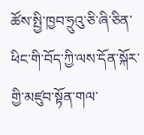ཚོས་སྤྱི་ཁྱབ་ཧྲུའུ་ཅི་ཞི་ཅིན་ཕིང་གི་བོད་ཀྱི་ལས་དོན་སྐོར་གྱི་མཛུབ་སྟོན་གལ་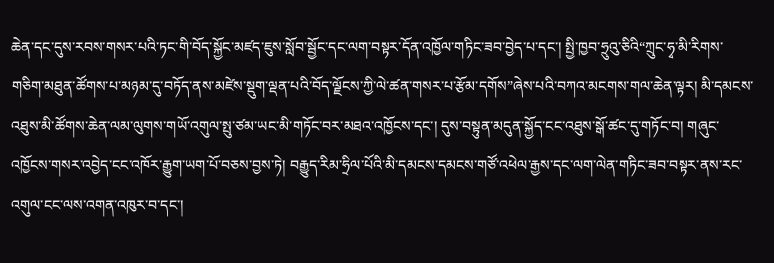ཆེན་དང་དུས་རབས་གསར་པའི་ཏང་གི་བོད་སྐྱོང་མཛད་ཇུས་སློབ་སྦྱོང་དང་ལག་བསྟར་དོན་འཁྱོལ་གཏིང་ཟབ་བྱེད་པ་དང་། སྤྱི་ཁྱབ་ཧྲུའུ་ཅིའི“ཀྲུང་ཧྭ་མི་རིགས་གཅིག་མཐུན་ཚོགས་པ་མཉམ་དུ་བཏོད་ནས་མཛེས་སྡུག་ལྡན་པའི་བོད་ལྗོངས་ཀྱི་ལེ་ཚན་གསར་པ་རྩོམ་དགོས”ཞེས་པའི་བཀའ་མངགས་གལ་ཆེན་ལྟར། མི་དམངས་འཐུས་མི་ཚོགས་ཆེན་ལམ་ལུགས་གཡོ་འགུལ་སྤུ་ཙམ་ཡང་མི་གཏོང་བར་མཐའ་འཁྱོངས་དང་། དུས་བསྟུན་མདུན་སྐྱོད་ངང་འཐུས་སྒོ་ཚང་དུ་གཏོང་བ། གཞུང་འཁྱོངས་གསར་འབྱེད་ངང་འཁོར་རྒྱུག་ཡག་པོ་བཅས་བྱས་ཏེ། བརྒྱུད་རིམ་ཧྲིལ་པོའི་མི་དམངས་དམངས་གཙོ་འཕེལ་རྒྱས་དང་ལག་ལེན་གཏིང་ཟབ་བསྟར་ནས་རང་འགུལ་ངང་ལས་འགན་འཁུར་བ་དང་།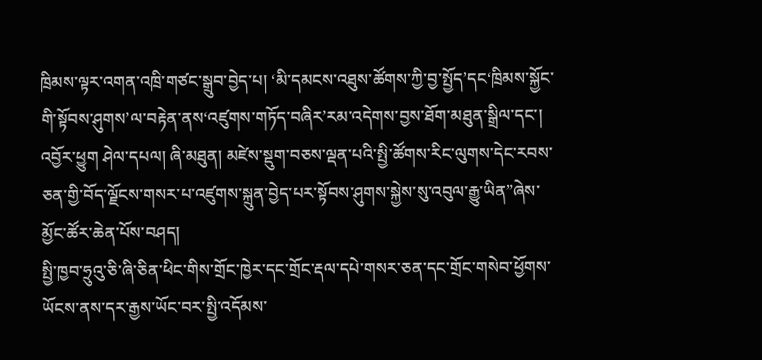ཁྲིམས་ལྟར་འགན་འཁྲི་གཙང་སྒྲུབ་བྱེད་པ། ‘མི་དམངས་འཐུས་ཚོགས་ཀྱི་བྱ་སྤྱོད’དང‘ཁྲིམས་སྐྱོང་གི་སྟོབས་ཤུགས’ལ་བརྟེན་ནས‘འཛུགས་གཏོད་བཞིར’རམ་འདེགས་བྱས་ཐོག་མཐུན་སྒྲིལ་དང་། འབྱོར་ཕྱུག ཤེལ་དཔལ། ཞི་མཐུན། མཛེས་སྡུག་བཅས་ལྡན་པའི་སྤྱི་ཚོགས་རིང་ལུགས་དེང་རབས་ཅན་གྱི་བོད་ལྗོངས་གསར་པ་འཛུགས་སྐྲུན་བྱེད་པར་སྟོབས་ཤུགས་སྐྱེས་སུ་འབུལ་རྒྱུ་ཡིན”ཞེས་མྱོང་ཚོར་ཆེན་པོས་བཤད།
སྤྱི་ཁྱབ་ཧྲུའུ་ཅི་ཞི་ཅིན་ཕིང་གིས་གྲོང་ཁྱེར་དང་གྲོང་རྡལ་དཔེ་གསར་ཅན་དང་གྲོང་གསེབ་ཕྱོགས་ཡོངས་ནས་དར་རྒྱས་ཡོང་བར་སྤྱི་འདོམས་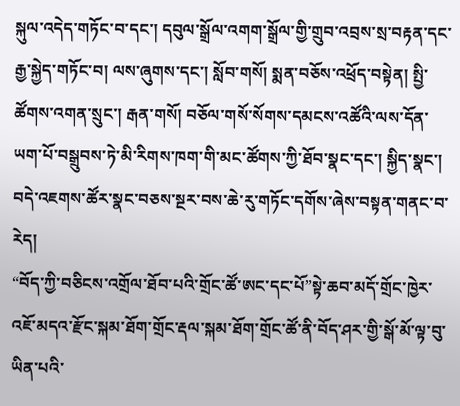སྐུལ་འདེད་གཏོང་བ་དང་། དབུལ་སྒྲོལ་འགག་སྒྲོལ་གྱི་གྲུབ་འབྲས་སྲ་བརྟན་དང་རྒྱ་སྐྱེད་གཏོང་བ། ལས་ཞུགས་དང་། སློབ་གསོ། སྨན་བཅོས་འཕྲོད་བསྟེན། སྤྱི་ཚོགས་འགན་སྲུང་། རྒན་གསོ། བཅོལ་གསོ་སོགས་དམངས་འཚོའི་ལས་དོན་ཡག་པོ་བསྒྲུབས་ཏེ་མི་རིགས་ཁག་གི་མང་ཚོགས་ཀྱི་ཐོབ་སྣང་དང་། སྐྱིད་སྣང་། བདེ་འཇགས་ཚོར་སྣང་བཅས་སྔར་བས་ཆེ་རུ་གཏོང་དགོས་ཞེས་བསྟན་གནང་བ་རེད།
“བོད་ཀྱི་བཅིངས་འགྲོལ་ཐོབ་པའི་གྲོང་ཚོ་ཨང་དང་པོ”སྟེ་ཆབ་མདོ་གྲོང་ཁྱེར་འཇོ་མདའ་རྫོང་སྐམ་ཐོག་གྲོང་རྡལ་སྐམ་ཐོག་གྲོང་ཚོ་ནི་བོད་ཤར་གྱི་སྒོ་མོ་ལྟ་བུ་ཡིན་པའི་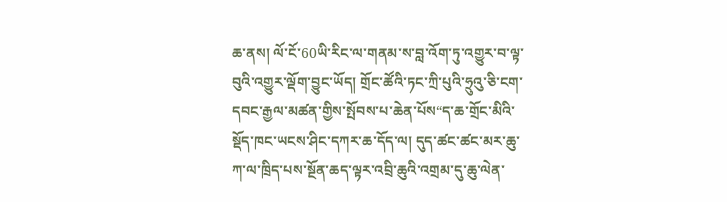ཆ་ནས། ལོ་ངོ་60ཡི་རིང་ལ་གནམ་ས་བླ་འོག་ཏུ་འགྱུར་བ་ལྟ་བུའི་འགྱུར་ལྡོག་བྱུང་ཡོད། གྲོང་ཚོའི་ཏང་ཀྲི་པུའི་ཧྲུའུ་ཅི་ངག་དབང་རྒྱལ་མཚན་གྱིས་སྤོབས་པ་ཆེན་པོས“ད་ཆ་གྲོང་མིའི་སྡོད་ཁང་ཡངས་ཤིང་དཀར་ཆ་དོད་ལ། དུད་ཚང་ཚང་མར་ཆུ་ཀ་ལ་ཁྲིད་པས་སྔོན་ཆད་ལྟར་འབྲི་ཆུའི་འགྲམ་དུ་ཆུ་ལེན་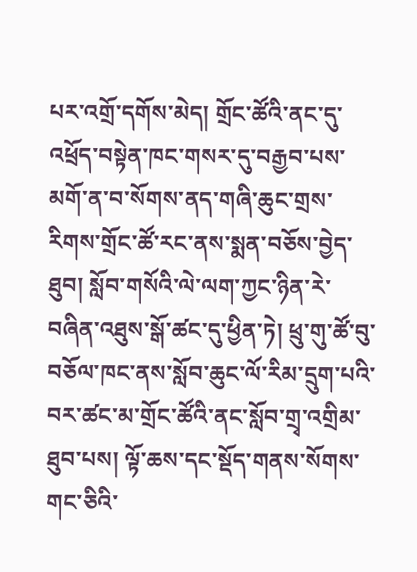པར་འགྲོ་དགོས་མེད། གྲོང་ཚོའི་ནང་དུ་འཕྲོད་བསྟེན་ཁང་གསར་དུ་བརྒྱབ་པས་མགོ་ན་བ་སོགས་ནད་གཞི་ཆུང་གྲས་རིགས་གྲོང་ཚོ་རང་ནས་སྨན་བཅོས་བྱེད་ཐུབ། སློབ་གསོའི་ལེ་ལག་ཀྱང་ཉིན་རེ་བཞིན་འཐུས་སྒོ་ཚང་དུ་ཕྱིན་ཏེ། ཕྲུ་གུ་ཚོ་བུ་བཅོལ་ཁང་ནས་སློབ་ཆུང་ལོ་རིམ་དྲུག་པའི་བར་ཚང་མ་གྲོང་ཚོའི་ནང་སློབ་གྲྭ་འགྲིམ་ཐུབ་པས། ལྟོ་ཆས་དང་སྡོད་གནས་སོགས་གང་ཅིའི་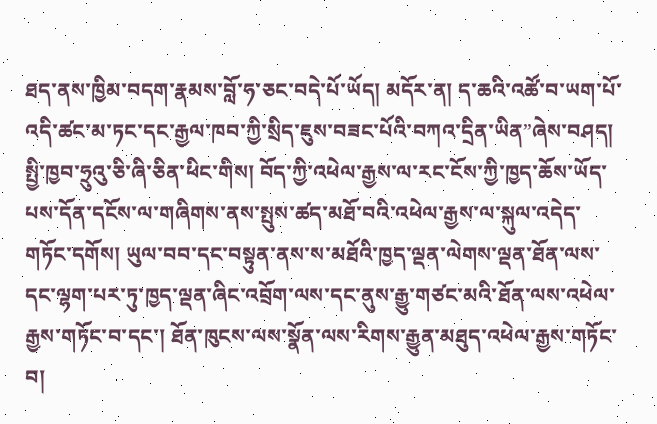ཐད་ནས་ཁྱིམ་བདག་རྣམས་བློ་ཧ་ཅང་བདེ་པོ་ཡོད། མདོར་ན། ད་ཆའི་འཚོ་བ་ཡག་པོ་འདི་ཚང་མ་ཏང་དང་རྒྱལ་ཁབ་ཀྱི་སྲིད་ཇུས་བཟང་པོའི་བཀའ་དྲིན་ཡིན”ཞེས་བཤད།
སྤྱི་ཁྱབ་ཧྲུའུ་ཅི་ཞི་ཅིན་ཕིང་གིས། བོད་ཀྱི་འཕེལ་རྒྱས་ལ་རང་ངོས་ཀྱི་ཁྱད་ཆོས་ཡོད་པས་དོན་དངོས་ལ་གཞིགས་ནས་སྤུས་ཚད་མཐོ་བའི་འཕེལ་རྒྱས་ལ་སྐུལ་འདེད་གཏོང་དགོས། ཡུལ་བབ་དང་བསྟུན་ནས་ས་མཐོའི་ཁྱད་ལྡན་ལེགས་ལྡན་ཐོན་ལས་དང་ལྷག་པར་ཏུ་ཁྱད་ལྡན་ཞིང་འབྲོག་ལས་དང་ནུས་རྒྱུ་གཙང་མའི་ཐོན་ལས་འཕེལ་རྒྱས་གཏོང་བ་དང་། ཐོན་ཁུངས་ལས་སྣོན་ལས་རིགས་རྒྱུན་མཐུད་འཕེལ་རྒྱས་གཏོང་བ།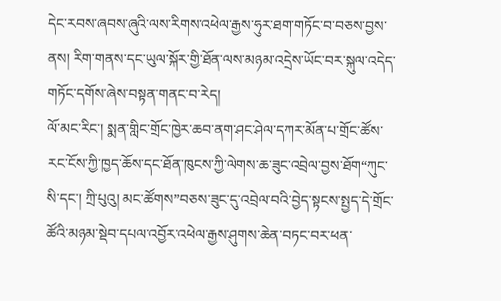དེང་རབས་ཞབས་ཞུའི་ལས་རིགས་འཕེལ་རྒྱས་ཧུར་ཐག་གཏོང་བ་བཅས་བྱས་ནས། རིག་གནས་དང་ཡུལ་སྐོར་གྱི་ཐོན་ལས་མཉམ་འདྲེས་ཡོང་བར་སྐུལ་འདེད་གཏོང་དགོས་ཞེས་བསྟན་གནང་བ་རེད།
ལོ་མང་རིང་། སྨན་གླིང་གྲོང་ཁྱེར་ཆབ་ནག་ཤང་ཤེལ་དཀར་མོན་པ་གྲོང་ཚོས་རང་ངོས་ཀྱི་ཁྱད་ཆོས་དང་ཐོན་ཁུངས་ཀྱི་ལེགས་ཆ་ཟུང་འབྲེལ་བྱས་ཐོག“ཀུང་སི་དང་། ཀྲི་པུའུ། མང་ཚོགས”བཅས་ཟུང་དུ་འབྲེལ་བའི་བྱེད་སྟངས་སྤྱད་དེ་གྲོང་ཚོའི་མཉམ་སྡེབ་དཔལ་འབྱོར་འཕེལ་རྒྱས་ཤུགས་ཆེན་བཏང་བར་ཕན་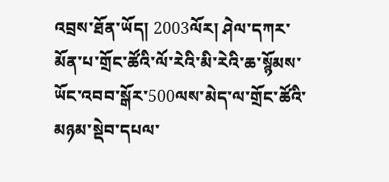འབྲས་ཐོན་ཡོད། 2003ལོར། ཤེལ་དཀར་མོན་པ་གྲོང་ཚོའི་ལོ་རེའི་མི་རེའི་ཆ་སྙོམས་ཡོང་འབབ་སྒོར་500ལས་མེད་ལ་གྲོང་ཚོའི་མཉམ་སྡེབ་དཔལ་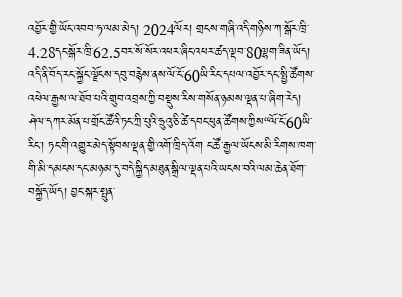འབྱོར་གྱི་ཡོང་འབབ་ཧ་ལམ་མེད། 2024ལོར། གྲངས་གཞི་འདི་གཉིས་ཀ་སྒོར་ཁྲི་4.28དང་སྒོར་ཁྲི་62.5བར་སོ་སོར་འཕར་ཞིང་འཕར་ཚད་ལྡབ་80ལྷག་ཟིན་ཡོད། འདི་ནི་བོད་རང་སྐྱོང་ལྗོངས་དབུ་བརྙེས་ནས་ལོ་ངོ་60ཡི་རིང་དཔལ་འབྱོར་དང་སྤྱི་ཚོགས་འཕེལ་རྒྱས་ལ་ཐོབ་པའི་གྲུབ་འབྲས་ཀྱི་བསྡུས་རིས་གསོན་ཉམས་ལྡན་པ་ཞིག་རེད། ཤེལ་དཀར་མོན་པ་གྲོང་ཚོའི་ཏང་ཀྲི་པུའི་ཧྲུའུ་ཅི་ཚེ་དབང་ཕུན་ཚོགས་ཀྱིས“ལོ་ངོ་60ཡི་རིང་། ཏང་གི་འགྱུར་མེད་སྟོབས་ལྡན་གྱི་འགོ་ཁྲིད་འོག ང་ཚོ་རྒྱལ་ཡོངས་མི་རིགས་ཁག་གི་མི་དམངས་དང་མཉམ་དུ་བདེ་སྐྱིད་མཐུན་སྒྲིལ་ལྡན་པའི་ཡངས་བའི་ལམ་ཆེན་ཐོག་བསྐྱོད་ཡོད། བྱང་སྐར་སྤུན་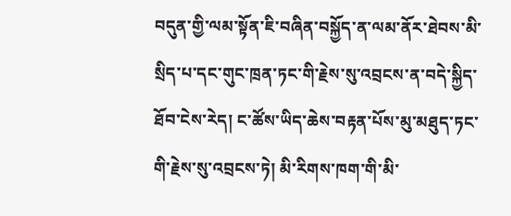བདུན་གྱི་ལམ་སྟོན་ཇི་བཞིན་བསྐྱོད་ན་ལམ་ནོར་ཐེབས་མི་སྲིད་པ་དང་གུང་ཁྲན་ཏང་གི་རྗེས་སུ་འབྲངས་ན་བདེ་སྐྱིད་ཐོབ་ངེས་རེད། ང་ཚོས་ཡིད་ཆེས་བརྟན་པོས་མུ་མཐུད་ཏང་གི་རྗེས་སུ་འབྲངས་ཏེ། མི་རིགས་ཁག་གི་མི་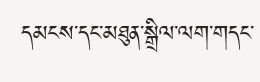དམངས་དང་མཐུན་སྒྲིལ་ལག་གདང་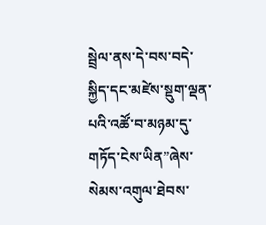སྦྲེལ་ནས་དེ་བས་བདེ་སྐྱིད་དང་མཛེས་སྡུག་ལྡན་པའི་འཚོ་བ་མཉམ་དུ་གཏོད་ངེས་ཡིན”ཞེས་སེམས་འགུལ་ཐེབས་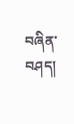བཞིན་བཤད།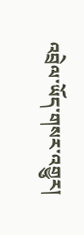འབྲེལ་ཡོད་གསར་འགྱུར།